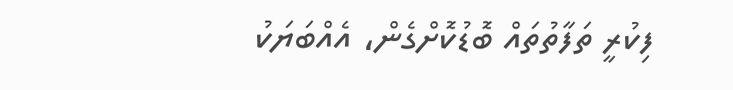ފިކުރީ ތަފާތުތައް ބޮޑުކޮށްގެން، އެއްބަޔަކު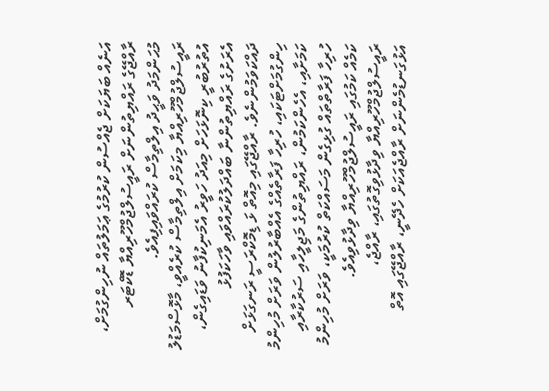އަނެއް ބަޔަކަށް ޖެއްސުން ކުރުމުގެ ޢަމަލުތައް ނުހިންގުމަށް، ރާއްޖޭގެ ރައްޔިތުންނަށް ރައީސުލްޖުމްހޫރިއްޔާ ޑޮކްޓަރ މުޙަންމަދު ވަޙީދު އިލްތިމާސް ކުރައްވައިފިއެވެ. ރައީސުލްޖުމްހޫރިއްޔާ މިކަމަށް އިލްތިމާސް ކުރެއްވީ، މާޅޮސްމަޑުލު އުތުރުބުރީ ކިނޮޅަހަށް މިއަދު ހަވީރު އެމަނިކުފާނު ވަޑައިގެން، އެރަށުގެ ރައްޔިތުންނާ ބައްދަލުކުރައްވައި ވާހަކަފުޅު ދައްކަވަމުންނެވެ. ރާއްޖޭގައި މިއޮތް ޅަ ޑިމޮކްރަސީ ރަނގަޅަށް ހިންގުމަށްޓަކައި، ހުރިހާ ފަރާތެއްގެ އެއްބާރުލުން ވަރަށް މުހިންމު ކަމަށާއި، އެހެންކަމުން، ރައްޔިތުންގެ މަޖިލީހާއި ސަރުކާރާއި ހުރިހާ ފަރާތްތައް ގުޅިގެން މަސައްކަތް ކުރުމަކީ، ވަރަށް މުހިންމު ކަމެއް ކަމުގައި ރައީސުލްޖުމްހޫރިއްޔާ ވިދާޅުވިއެވެ. ރައީސުލްޖުމްހޫރިއްޔާ ވިދާޅުވިގޮތުގައި، ރާއްޖެ، އަޅުގަނޑުމެންނަށް ރާއްޖެއަކަށް ހެދޭނީ، ރާއްޖޭގައި އޮތް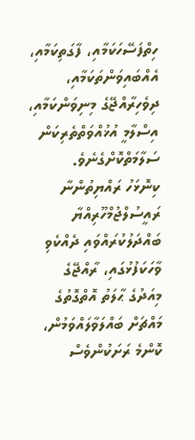ހިތްފަސޭހަކަމާއި، ފާގަތިކަމާއި، އެއްބައިވަންތަކަމާއި، ދިވެހިރާއްޖޭގެ މިނިވަންކަމާއި، އިސްލާމީ އުޚުއްވަތްތެރިކަން ސަލާމަތްކޮށްގެނެވެ.
ކިނޮޅަހު ރައްޔިތުންނާ ރައީސުލްޖުމްހޫރިއްޔާ ބައްދަލުކުރައްވައި ދެއްކެވި ވާހަކަފުޅުގައި، ރާއްޖޭގެ މިއަދުގެ ޙާލަތު އޮތްގޮތުގެ މައްޗަށް ބައްލަވާލައްވަމުން، ކޮންމެ ރަށަކުންވެސް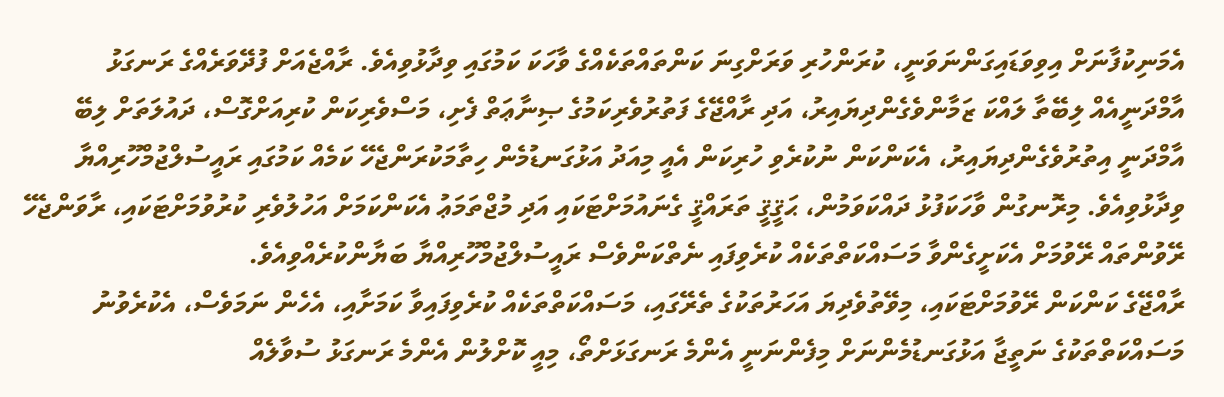އެމަނިކުފާނަށް އިވިވަޑައިގަންނަވަނީ، ކުރަންހުރި ވަރަށްގިނަ ކަންތައްތަކެއްގެ ވާހަކަ ކަމުގައި ވިދާޅުވިއެވެ. ރާއްޖެއަށް ފުދޭވަރެއްގެ ރަނގަޅު އާމްދަނީއެއް ލިބޭތާ ލައްކަ ޒަމާންވެގެންދިޔައިރު، އަދި ރާއްޖޭގެ ފަތުރުވެރިކަމުގެ ޞިނާޢަތް ފެށި، މަސްވެރިކަން ކުރިއަށްގޮސް، ދައުލަތަށް ލިބޭ އާމްދަނީ އިތުރުވެގެންދިޔައިރު، އެކަންކަން ނުކުރެވި ހުރިކަން އެއީ މިއަދު އަޅުގަނޑުމެން ހިތާމަކުރަންޖެހޭ ކަމެއް ކަމުގައި ރައީސުލްޖުމްހޫރިއްޔާ ވިދާޅުވިއެވެ. މިރޮނގުން ވާހަކަފުޅު ދައްކަވަމުން، ޙަޤީޤީ ތަރައްޤީ ގެނައުމަށްޓަކައި އަދި މުޖްތަމަޢު އެކަންކަމަށް އަހުލުވެރި ކުރުވުމަށްޓަކައި، ރާވަންޖެހޭ ރޭވުންތައް ރޭވުމަށް އެކަށީގެންވާ މަސައްކަތްތަކެއް ކުރެވިފައި ނެތްކަންވެސް ރައީސުލްޖުމްހޫރިއްޔާ ބަޔާންކުރެއްވިއެވެ.
ރާއްޖޭގެ ކަންކަން ރޭވުމަށްޓަކައި، މިވޭތުވެދިޔަ އަހަރުތަކުގެ ތެރޭގައި، މަސައްކަތްތަކެއް ކުރެވިފައިވާ ކަމަށާއި، އެހެން ނަމަވެސް، އެކުރެވުނު މަސައްކަތްތަކުގެ ނަތީޖާ އަޅުގަނޑުމެންނަށް މިފެންނަނީ އެންމެ ރަނގަޅަށްތޯ، މިއީ ކޮށްލުން އެންމެ ރަނގަޅު ސުވާލެއް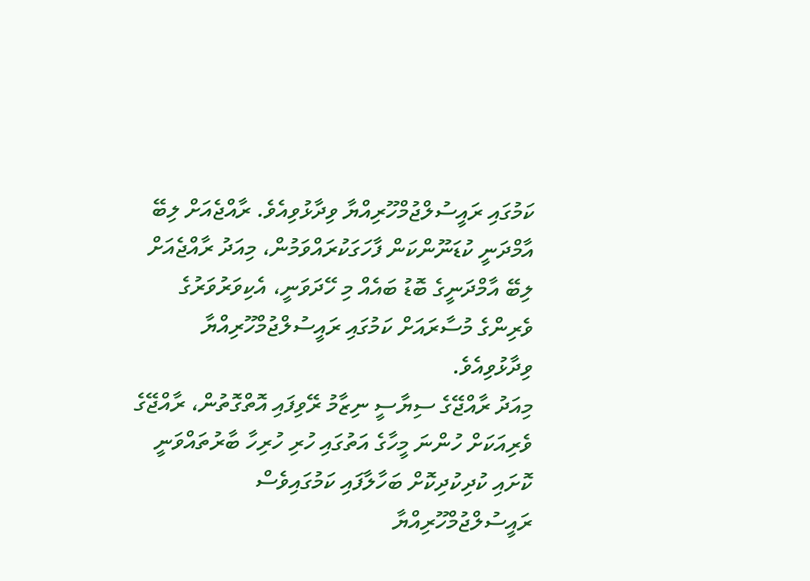ކަމުގައި ރައީސުލްޖުމްހޫރިއްޔާ ވިދާޅުވިއެވެ. ރާއްޖެއަށް ލިބޭ އާމްދަނީ ކުޑަނޫންކަން ފާހަގަކުރައްވަމުން، މިއަދު ރާއްޖެއަށް ލިބޭ އާމްދަނީގެ ބޮޑު ބައެއް މި ހޭދަވަނީ، އެކިވަރުވަރުގެ ވެރިންގެ މުސާރައަށް ކަމުގައި ރައީސުލްޖުމްހޫރިއްޔާ ވިދާޅުވިއެވެ.
މިއަދު ރާއްޖޭގެ ސިޔާސީ ނިޒާމު ރޭވިފައި އޮތްގޮތުން، ރާއްޖޭގެ ވެރިއަކަށް ހުންނަ މީހާގެ އަތުގައި ހުރި ހުރިހާ ބާރުތައްވަނީ ކޮށައި ކުދިކުދިކޮށް ބަހާލާފައި ކަމުގައިވެސް ރައީސުލްޖުމްހޫރިއްޔާ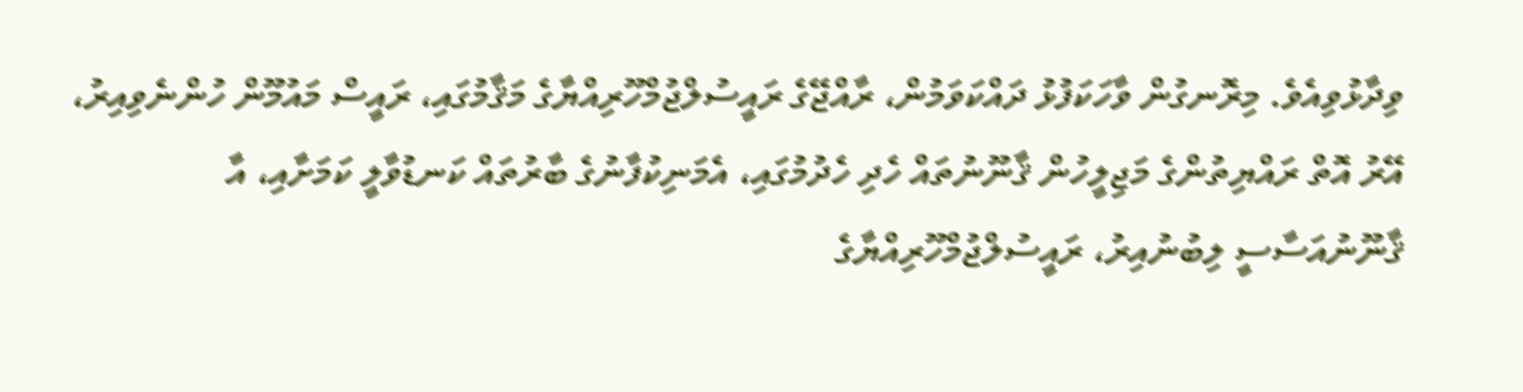ވިދާޅުވިއެވެ. މިރޮނގުން ވާހަކަފުޅު ދައްކަވަމުން، ރާއްޖޭގެ ރައީސުލްޖުމްހޫރިއްޔާގެ މަޤާމުގައި، ރައީސް މައުމޫން ހުންނެވިއިރު، އޭރު އޮތް ރައްޔިތުންގެ މަޖިލީހުން ޤާނޫނުތައް ހެދި ހެދުމުގައި، އެމަނިކުފާނުގެ ބާރުތައް ކަނޑުވާލީ ކަމަށާއި، އާ ޤާނޫނުއަސާސީ ލިބުނުއިރު، ރައީސުލްޖުމްހޫރިއްޔާގެ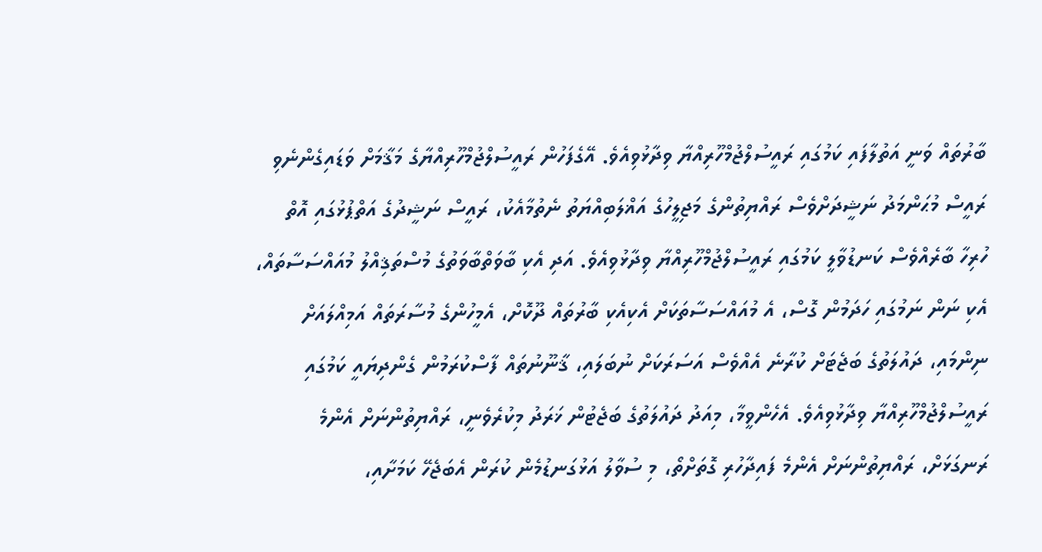ބާރުތައް ވަނީ އަތުލާފައި ކަމުގައި ރައީސުލްޖުމްހޫރިއްޔާ ވިދާޅުވިއެވެ. އޭގެފަހުން ރައީސުލްޖުމްހޫރިއްޔާގެ މަޤާމަށް ވަޑައިގެންނެވި ރައީސް މުޙަންމަދު ނަޝީދަށްވެސް ރައްޔިތުންގެ މަޖިލީހުގެ އަޣްލަބިއްޔަތު ނެތުމާއެކު، ރައީސް ނަޝީދުގެ އަތްޕުޅުގައި އޮތް ހުރިހާ ބާރެއްވެސް ކަނޑުވާލީ ކަމުގައި ރައީސުލްޖުމްހޫރިއްޔާ ވިދާޅުވިއެވެ. އަދި އެކި ބާވަތްބާވަތުގެ މުސްތަޤިއްލު މުއައްސަސާތައް، އެކި ނަން ނަމުގައި ހަދަމުން ގޮސް، އެ މުއައްސަސާތަކަށް އެކިއެކި ބާރުތައް ދޫކޮށް، އެމީހުންގެ މުސާރަތައް އަމިއްލައަށް ނިންމައި، ދައުލަތުގެ ބަޖެޓަށް ކުރާނެ އެއްވެސް އަސަރަކަށް ނުބަލައި، ޤާނޫނުތައް ފާސްކުރަމުން ގެންދިޔައީ ކަމުގައި ރައީސުލްޖުމްހޫރިއްޔާ ވިދާޅުވިއެވެ. އެހެންވީމާ، މިއަދު ދައުލަތުގެ ބަޖެޓުން ޚަރަދު މިކުރެވެނީ، ރައްޔިތުންނަށް އެންމެ ރަނގަޅަށް، ރައްޔިތުންނަށް އެންމެ ފައިދާހުރި ގޮތަށްތޯ، މި ސުވާލު އަޅުގަނޑުމެން ކުރަން އެބަޖެހޭ ކަމަށާއި،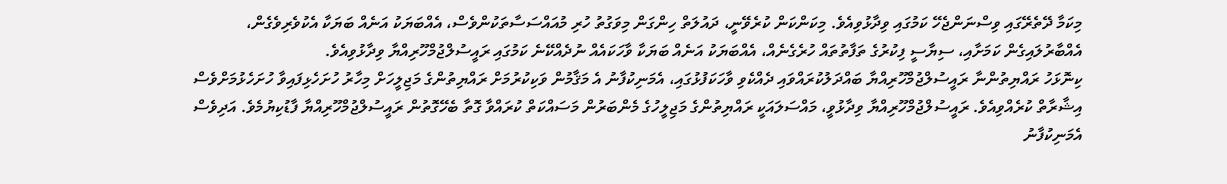މިކަމާ ދޭތެރޭގައި ވިސްނަންޖެހޭ ކަމުގައި ވިދާޅުވިއެވެ. މިކަންކަން ކުރެވޭނީ، ދައުލަތް ހިންގަން މިވަގުތު ހުރި މުއައްސަސާތަކުންވެސް، އެއްބަޔަކު އަނެއް ބަޔަކާ އެކުވެރިވެގެން، އެއްބާރުލައިގެން ކަމަށާއި، ސިޔާސީ ފިކުރުގެ ތަފާތުތައް ހުރެގެނެއް، އެއްބަޔަކު އަނެއް ބަޔަކާ ވާހަކައެއް ނުދެއްކޭނެ ކަމުގައި ރައީސުލްޖުމްހޫރިއްޔާ ވިދާޅުވިއެވެ.
ކިނޮޅަހު ރައްޔިތުންނާ ރައީސުލްޖުމްހޫރިއްޔާ ބައްދަލުކުރައްވައި ދެއްކެވި ވާހަކަފުޅުގައި، އެމަނިކުފާނު އެ މަޤާމުން ވަކިކުރުމަށް ރައްޔިތުންގެ މަޖިލީހަށް މިހާރު ހުށަހެޅިފައިވާ ހުށަހެޅުމަށްވެސް އިޝާރާތް ކުރެއްވިއެވެ. ރައީސުލްޖުމްހޫރިއްޔާ ވިދާޅުވީ، މައްސަލައަކީ ރައްޔިތުންގެ މަޖިލީހުގެ މެންބަރުން މަސައްކަތް ކުރައްވާ ގޮތާ ބެހޭގޮތުން ރައީސުލްޖުމްހޫރިއްޔާ ފާޑުކިޔުމެވެ. އަދިވެސް އެމަނިކުފާނު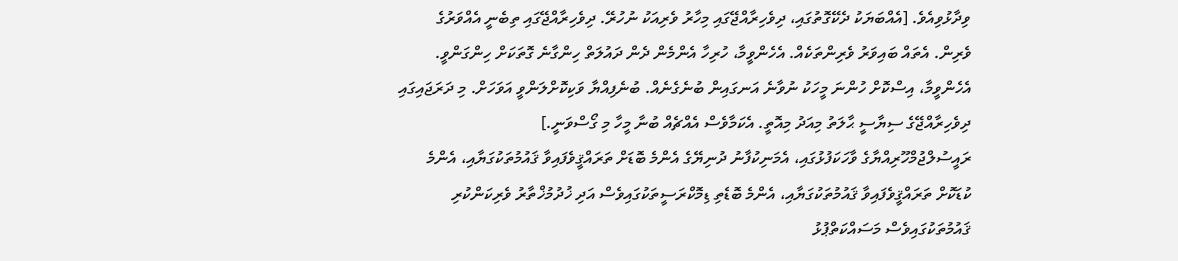ވިދާޅުވިއެވެ. [އެއްބަޔަކު ދެކޭގޮތުގައި، ދިވެހިރާއްޖޭގައި މިހާރު ވެރިއަކު ނުހުރޭ. ދިވެހިރާއްޖޭގައި ތިބެނީ އެއްވަރުގެ ވެރިން. އެތައް ބައިވަރު ވެރިންތަކެއް. އެހެންވީމާ، ހުރިހާ އެންމެން ދެން ދައުލަތް ހިންގާނެ ގޮތަކަށް ހިންގަންވީ. އެހެންވީމާ، އިސްކޮށް ހުންނަ މީހަކު ނުވާނެ އަނގައިން ބުނެގެނެއް. ބުނެފިއްޔާ ވަކިކޮށްލަންވީ އަވަހަށް. މި ދަރަޖައިގައި ދިވެހިރާއްޖޭގެ ސިޔާސީ ޙާލަތު މިއަދު މިއޮތީ. އެކަމާވެސް އެއްޗެއް ބުނާ މީހާ މި ގޯސްވަނީ.]
ރައީސުލްޖުމްހޫރިއްޔާގެ ވާހަކަފުޅުގައި، އެމަނިކުފާނު ދުނިޔޭގެ އެންމެ ބޮޑަށް ތަރައްޤީވެފައިވާ ޤައުމުތަކުގަޔާއި، އެންމެ ކުޑަކޮށް ތަރައްޤީވެފައިވާ ޤައުމުތަކުގަޔާއި، އެންމެ ބޮޑެތި ޑިމޮކްރަސީތަކުގައިވެސް އަދި ޚުދުމުޚްތާރު ވެރިކަންކުރި ޤައުމުތަކުގައިވެސް މަސައްކަތްޕުޅު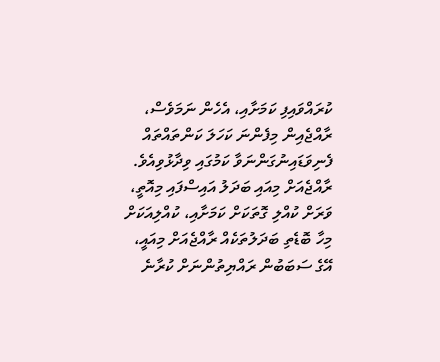ކުރައްވައިފި ކަމަށާއި، އެހެން ނަމަވެސް، ރާއްޖެއިން މިފެންނަ ކަހަލަ ކަންތައްތައް ފެނިވަޑައިނުގަންނަވާ ކަމުގައި ވިދާޅުވިއެވެ. ރާއްޖެއަށް މިއައި ބަދަލު އައިސްފައި މިއޮތީ، ވަރަށް ކުއްލި ގޮތަކަށް ކަމަށާއި، ކުއްލިއަކަށް މިހާ ބޮޑެތި ބަދަލުތަކެއް ރާއްޖެއަށް މިއައީ، އޭގެ ސަބަބުން ރައްޔިތުންނަށް ކުރާނެ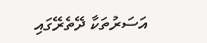އަސަރުތަކާ ދޭތެރޭގައި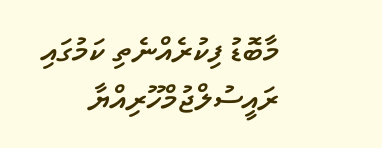މާބޮޑު ފިކުރެއްނެތި ކަމުގައި ރައީސުލްޖުމްހޫރިއްޔާ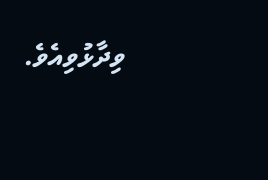ވިދާޅުވިއެވެ.